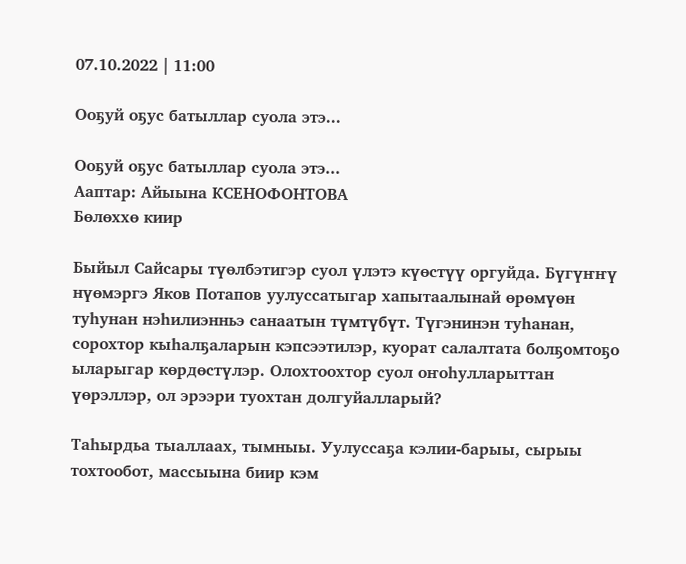07.10.2022 | 11:00

Ооҕуй оҕус батыллар суола этэ...

Ооҕуй оҕус батыллар суола этэ...
Ааптар: Айыына КСЕНОФОНТОВА
Бөлөххө киир

Быйыл Сайсары түөлбэтигэр суол үлэтэ күөстүү оргуйда. Бүгүҥҥү нүөмэргэ Яков Потапов уулуссатыгар хапытаалынай өрөмүөн туһунан нэһилиэнньэ санаатын түмтүбүт. Түгэнинэн туһанан, сорохтор кыһалҕаларын кэпсээтилэр, куорат салалтата болҕомтоҕо ыларыгар көрдөстүлэр. Олохтоохтор суол оҥоһулларыттан үөрэллэр, ол эрээри туохтан долгуйалларый?

Таһырдьа тыаллаах, тымныы. Уулуссаҕа кэлии-барыы, сырыы тохтообот, массыына биир кэм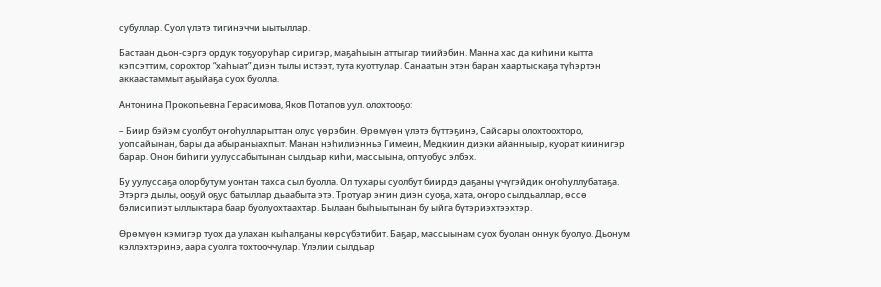субуллар. Суол үлэтэ тигинэччи ыытыллар.

Бастаан дьон-сэргэ ордук тоҕуоруһар сиригэр, маҕаһыын аттыгар тиийэбин. Манна хас да киһини кытта кэпсэттим, сорохтор “хаһыат” диэн тылы истээт, тута куоттулар. Санаатын этэн баран хаартыскаҕа түһэртэн аккаастаммыт аҕыйаҕа суох буолла.

Антонина Прокопьевна Герасимова, Яков Потапов уул. олохтооҕо:

– Биир бэйэм суолбут оҥоһулларыттан олус үөрэбин. Өрөмүөн үлэтэ бүттэҕинэ, Сайсары олохтоохторо, уопсайынан, бары да абыраныахпыт. Манан нэһилиэнньэ Гимеин, Медкиин диэки айанныыр, куорат киинигэр барар. Онон биһиги уулуссабытынан сылдьар киһи, массыына, оптуобус элбэх.

Бу уулуссаҕа олорбутум уонтан тахса сыл буолла. Ол тухары суолбут биирдэ даҕаны үчүгэйдик оҥоһуллубатаҕа. Этэргэ дылы, ооҕуй оҕус батыллар дьаабыта этэ. Тротуар эҥин диэн суоҕа, хата, оҥоро сылдьаллар, өссө бэлисипиэт ыллыктара баар буолуохтаахтар. Былаан быһыытынан бу ыйга бүтэриэхтээхтэр.

Өрөмүөн кэмигэр туох да улахан кыһалҕаны көрсүбэтибит. Баҕар, массыынам суох буолан оннук буолуо. Дьонум кэллэхтэринэ, аара суолга тохтооччулар. Үлэлии сылдьар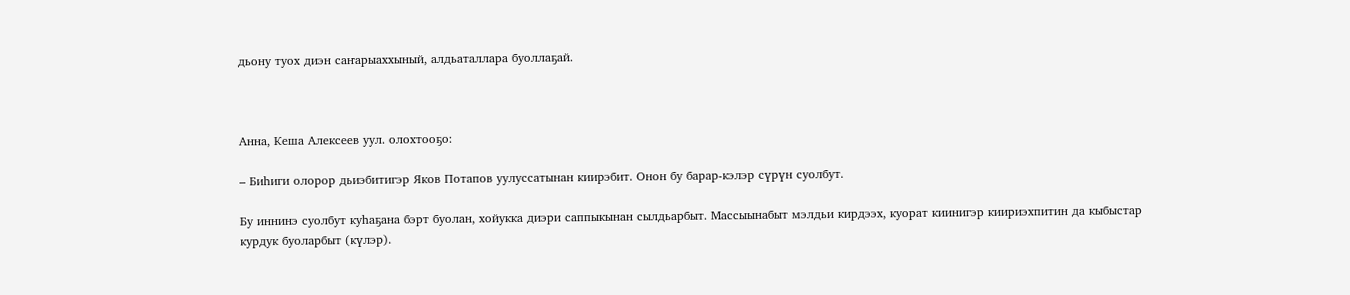дьону туох диэн саҥарыаххыный, алдьаталлара буоллаҕай.



Анна, Кеша Алексеев уул. олохтооҕо:

– Биһиги олорор дьиэбитигэр Яков Потапов уулуссатынан киирэбит. Онон бу барар-кэлэр сүрүн суолбут.

Бу иннинэ суолбут куһаҕана бэрт буолан, хойукка диэри саппыкынан сылдьарбыт. Массыынабыт мэлдьи кирдээх, куорат киинигэр киириэхпитин да кыбыстар курдук буоларбыт (күлэр).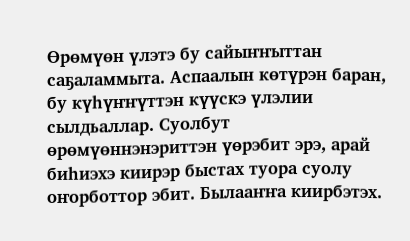Өрөмүөн үлэтэ бу сайыҥҥыттан саҕаламмыта. Аспаалын көтүрэн баран, бу күһүҥҥүттэн күүскэ үлэлии сылдьаллар. Суолбут өрөмүөннэнэриттэн үөрэбит эрэ, арай биһиэхэ киирэр быстах туора суолу оҥорботтор эбит. Былааҥҥа киирбэтэх.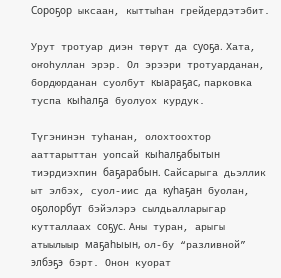Сороҕор ыксаан, кыттыһан грейдердэтэбит.

Урут тротуар диэн төрүт да суоҕа. Хата, оҥоһуллан эрэр. Ол эрээри тротуарданан, бордюрданан суолбут кыараҕас, парковка туспа кыһалҕа буолуох курдук.

Түгэнинэн туһанан, олохтоохтор ааттарыттан уопсай кыһалҕабытын тиэрдиэхпин баҕарабын. Сайсарыга дьэллик ыт элбэх, суол-иис да куһаҕан буолан, оҕолорбут бэйэлэрэ сылдьалларыгар кутталлаах соҕус. Аны туран, арыгы атыылыыр маҕаһыын, ол-бу “разливной” элбэҕэ бэрт. Онон куорат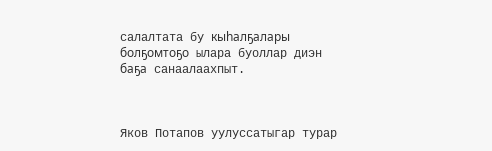салалтата бу кыһалҕалары болҕомтоҕо ылара буоллар диэн баҕа санаалаахпыт.



Яков Потапов уулуссатыгар турар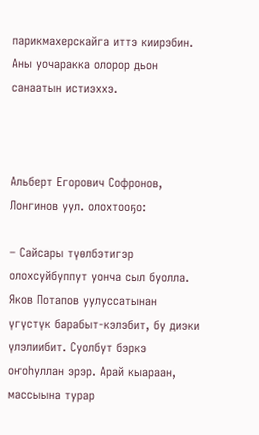парикмахерскайга иттэ киирэбин. Аны уочаракка олорор дьон санаатын истиэххэ.



Альберт Егорович Софронов, Лонгинов уул. олохтооҕо:

– Сайсары түөлбэтигэр олохсуйбуппут уонча сыл буолла. Яков Потапов уулуссатынан үгүстүк барабыт-кэлэбит, бу диэки үлэлиибит. Суолбут бэркэ оҥоһуллан эрэр. Арай кыараан, массыына турар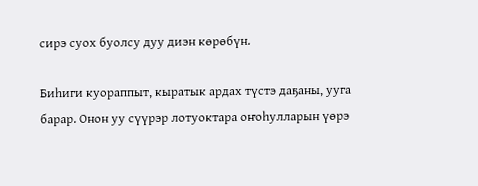сирэ суох буолсу дуу диэн көрөбүн.

Биһиги куораппыт, кыратык ардах түстэ даҕаны, ууга барар. Онон уу сүүрэр лотуоктара оҥоһулларын үөрэ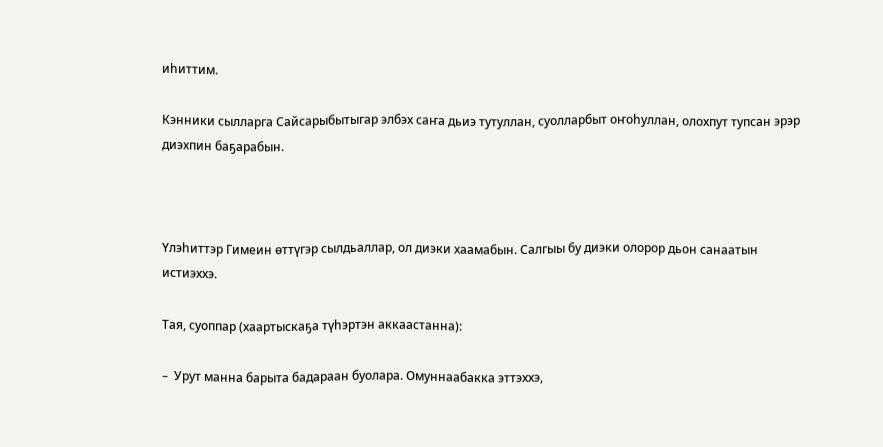иһиттим.

Кэнники сылларга Сайсарыбытыгар элбэх саҥа дьиэ тутуллан, суолларбыт оҥоһуллан, олохпут тупсан эрэр диэхпин баҕарабын.



Үлэһиттэр Гимеин өттүгэр сылдьаллар, ол диэки хаамабын. Салгыы бу диэки олорор дьон санаатын истиэххэ.

Тая, суоппар (хаартыскаҕа түһэртэн аккаастанна):

–  Урут манна барыта бадараан буолара. Омуннаабакка эттэххэ,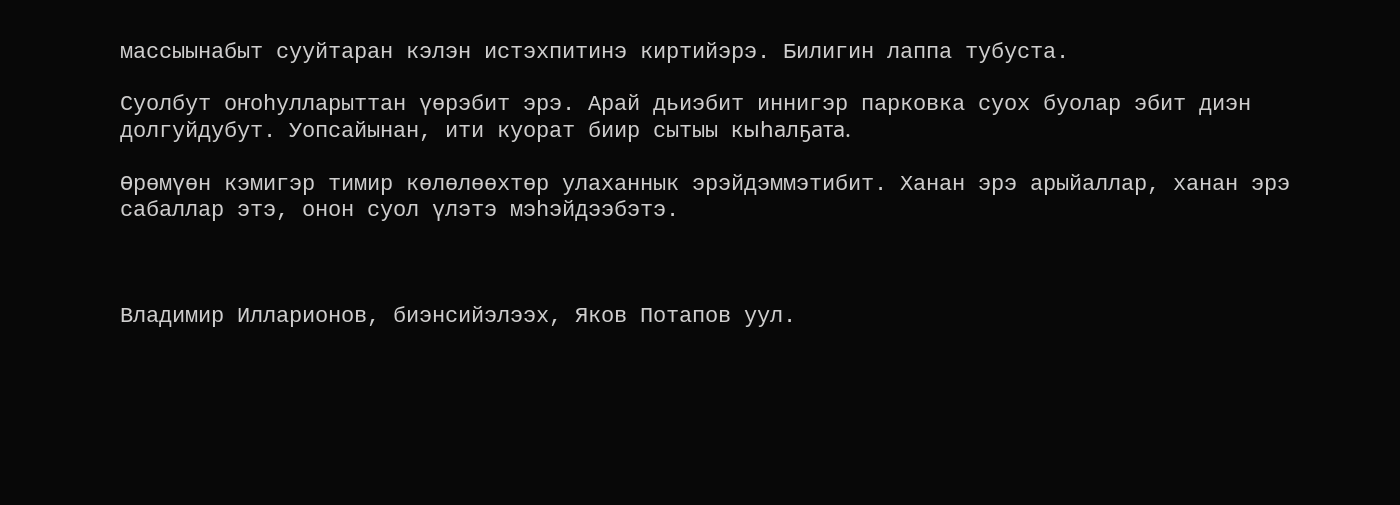массыынабыт сууйтаран кэлэн истэхпитинэ киртийэрэ. Билигин лаппа тубуста.

Суолбут оҥоһулларыттан үөрэбит эрэ. Арай дьиэбит иннигэр парковка суох буолар эбит диэн долгуйдубут. Уопсайынан, ити куорат биир сытыы кыһалҕата.

Өрөмүөн кэмигэр тимир көлөлөөхтөр улаханнык эрэйдэммэтибит. Ханан эрэ арыйаллар, ханан эрэ сабаллар этэ, онон суол үлэтэ мэһэйдээбэтэ.



Владимир Илларионов, биэнсийэлээх, Яков Потапов уул.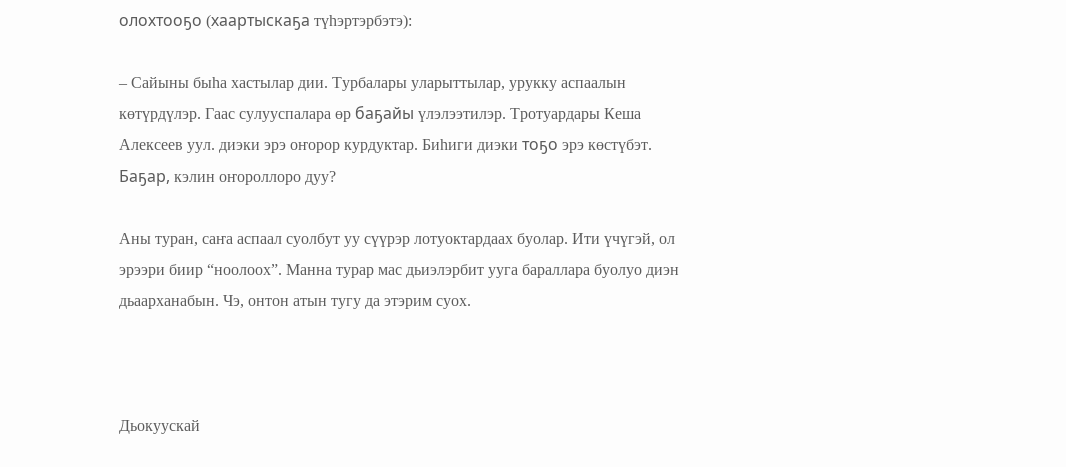олохтооҕо (хаартыскаҕа түһэртэрбэтэ):

– Сайыны быһа хастылар дии. Турбалары уларыттылар, урукку аспаалын көтүрдүлэр. Гаас сулууспалара өр баҕайы үлэлээтилэр. Тротуардары Кеша Алексеев уул. диэки эрэ оҥорор курдуктар. Биһиги диэки тоҕо эрэ көстүбэт. Баҕар, кэлин оҥороллоро дуу?

Аны туран, саҥа аспаал суолбут уу сүүрэр лотуоктардаах буолар. Ити үчүгэй, ол эрээри биир “ноолоох”. Манна турар мас дьиэлэрбит ууга бараллара буолуо диэн дьаарханабын. Чэ, онтон атын тугу да этэрим суох.



Дьокуускай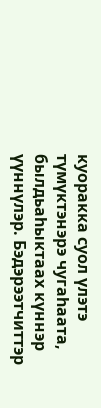куоракка суол үлэтэ түмүктэнэрэ чугаһаата, былдьаһыктаах күннэр үүннүлэр. Бэдэрээтчиттэр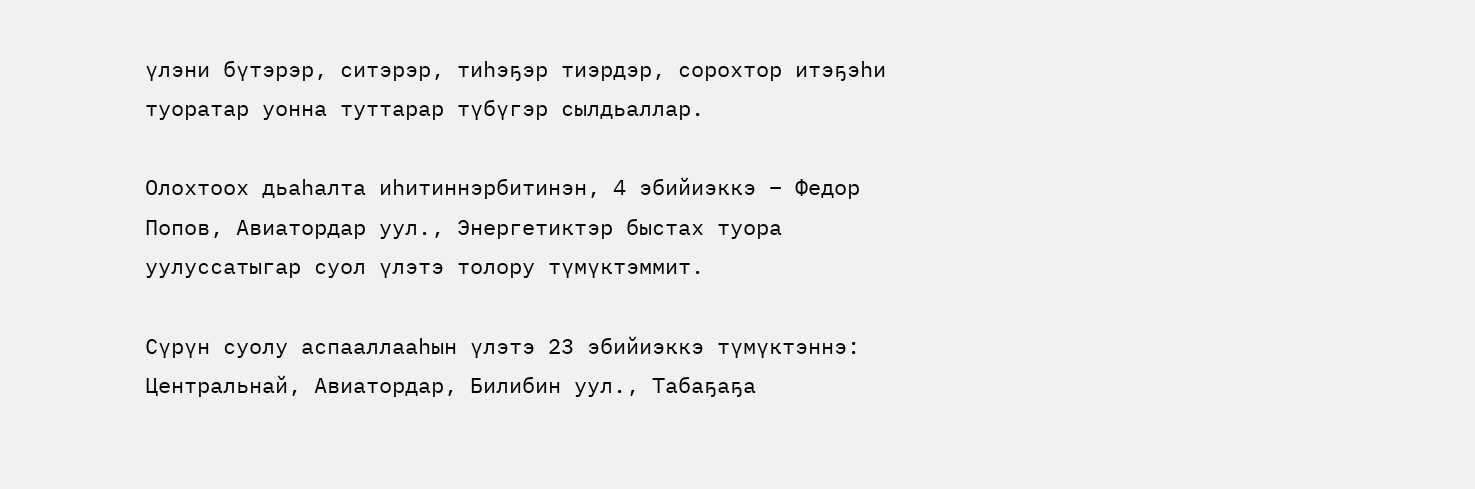үлэни бүтэрэр, ситэрэр, тиһэҕэр тиэрдэр, сорохтор итэҕэһи туоратар уонна туттарар түбүгэр сылдьаллар.

Олохтоох дьаһалта иһитиннэрбитинэн, 4 эбийиэккэ – Федор Попов, Авиатордар уул., Энергетиктэр быстах туора уулуссатыгар суол үлэтэ толору түмүктэммит.

Сүрүн суолу аспааллааһын үлэтэ 23 эбийиэккэ түмүктэннэ: Центральнай, Авиатордар, Билибин уул., Табаҕаҕа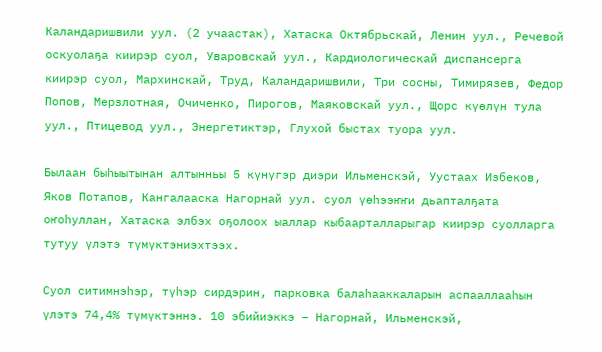Каландаришвили уул. (2 учаастак), Хатаска Октябрьскай, Ленин уул., Речевой оскуолаҕа киирэр суол, Уваровскай уул., Кардиологическай диспансерга киирэр суол, Мархинскай, Труд, Каландаришвили, Три сосны, Тимирязев, Федор Попов, Мерзлотная, Очиченко, Пирогов, Маяковскай уул., Щорс күөлүн тула уул., Птицевод уул., Энергетиктэр, Глухой быстах туора уул.

Былаан быһыытынан алтынньы 5 күнүгэр диэри Ильменскэй, Уустаах Избеков, Яков Потапов, Кангалааска Нагорнай уул. суол үөһээҥҥи дьапталҕата оҥоһуллан, Хатаска элбэх оҕолоох ыаллар кыбаарталларыгар киирэр суолларга тутуу үлэтэ түмүктэниэхтээх.

Суол ситимнэһэр, түһэр сирдэрин, парковка балаһааккаларын аспааллааһын үлэтэ 74,4% түмүктэннэ. 10 эбийиэккэ – Нагорнай, Ильменскэй,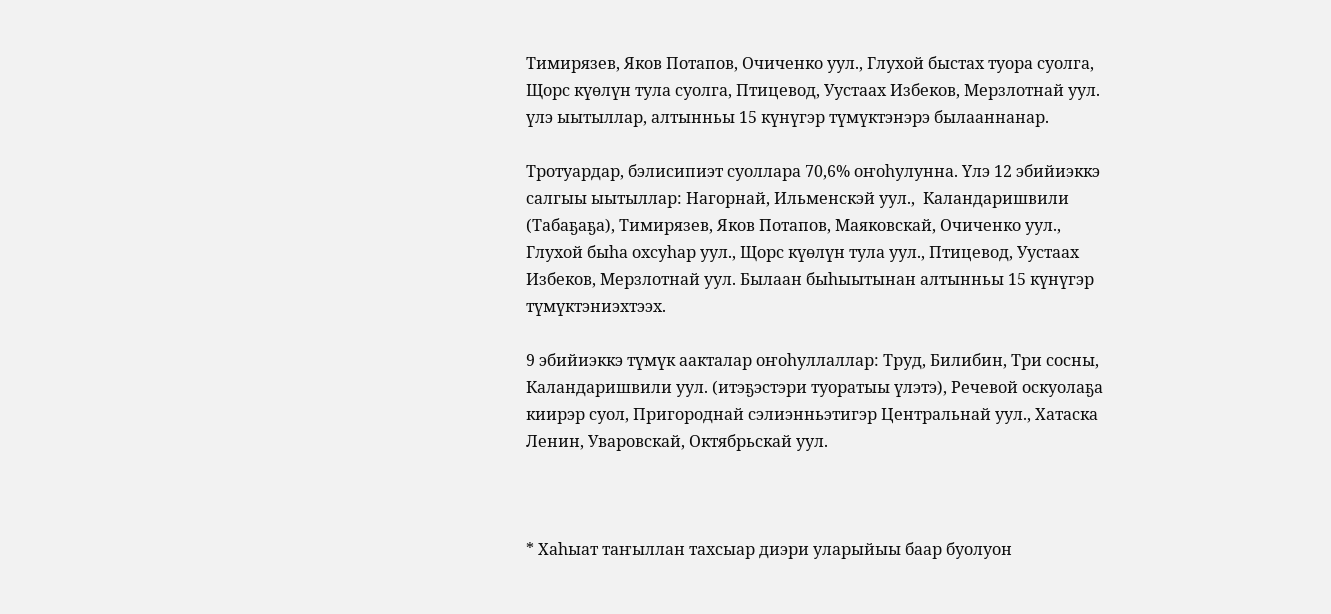Тимирязев, Яков Потапов, Очиченко уул., Глухой быстах туора суолга, Щорс күөлүн тула суолга, Птицевод, Уустаах Избеков, Мерзлотнай уул. үлэ ыытыллар, алтынньы 15 күнүгэр түмүктэнэрэ былааннанар.

Тротуардар, бэлисипиэт суоллара 70,6% оҥоһулунна. Үлэ 12 эбийиэккэ салгыы ыытыллар: Нагорнай, Ильменскэй уул.,  Каландаришвили (Табаҕаҕа), Тимирязев, Яков Потапов, Маяковскай, Очиченко уул., Глухой быһа охсуһар уул., Щорс күөлүн тула уул., Птицевод, Уустаах Избеков, Мерзлотнай уул. Былаан быһыытынан алтынньы 15 күнүгэр түмүктэниэхтээх.

9 эбийиэккэ түмүк аакталар оҥоһуллаллар: Труд, Билибин, Три сосны, Каландаришвили уул. (итэҕэстэри туоратыы үлэтэ), Речевой оскуолаҕа киирэр суол, Пригороднай сэлиэнньэтигэр Центральнай уул., Хатаска Ленин, Уваровскай, Октябрьскай уул.



* Хаһыат таҥыллан тахсыар диэри уларыйыы баар буолуон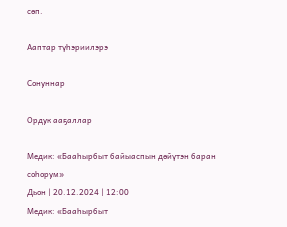сөп.

Ааптар түһэриилэрэ

Сонуннар

Ордук ааҕаллар

Медик: «Бааһырбыт байыаспын дөйүтэн баран соһорум»
Дьон | 20.12.2024 | 12:00
Медик: «Бааһырбыт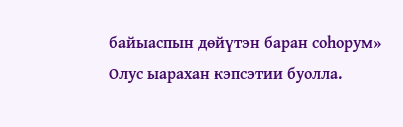байыаспын дөйүтэн баран соһорум»
Олус ыарахан кэпсэтии буолла.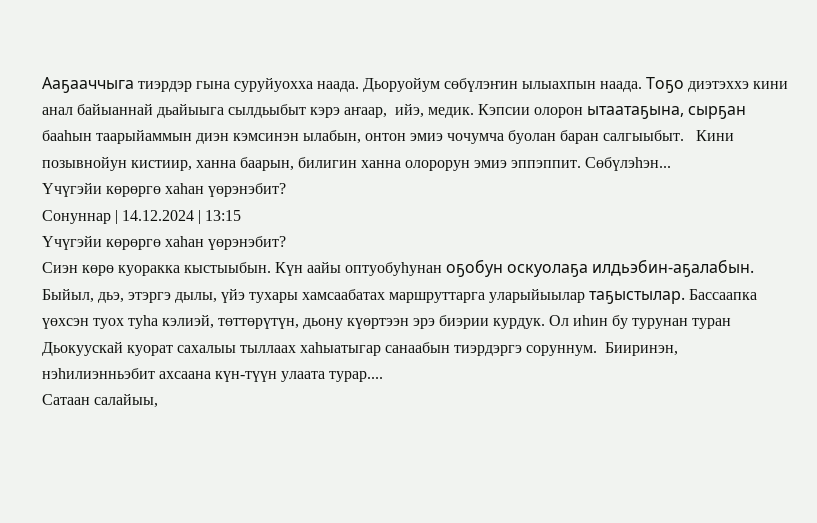Ааҕааччыга тиэрдэр гына суруйуохха наада. Дьоруойум сөбүлэҥин ылыахпын наада. Тоҕо диэтэххэ кини анал байыаннай дьайыыга сылдьыбыт кэрэ аҥаар,  ийэ, медик. Кэпсии олорон ытаатаҕына, сырҕан бааһын таарыйаммын диэн кэмсинэн ылабын, онтон эмиэ чочумча буолан баран салгыыбыт.   Кини позывнойун кистиир, ханна баарын, билигин ханна олорорун эмиэ эппэппит. Сөбүлэһэн...
Үчүгэйи көрөргө хаһан үөрэнэбит?
Сонуннар | 14.12.2024 | 13:15
Үчүгэйи көрөргө хаһан үөрэнэбит?
Сиэн көрө куоракка кыстыыбын. Күн аайы оптуобуһунан оҕобун оскуолаҕа илдьэбин-аҕалабын. Быйыл, дьэ, этэргэ дылы, үйэ тухары хамсаабатах маршруттарга уларыйыылар таҕыстылар. Бассаапка үөхсэн туох туһа кэлиэй, төттөрүтүн, дьону күөртээн эрэ биэрии курдук. Ол иһин бу турунан туран Дьокуускай куорат сахалыы тыллаах хаһыатыгар санаабын тиэрдэргэ соруннум.  Бииринэн, нэһилиэнньэбит ахсаана күн-түүн улаата турар....
Сатаан салайыы,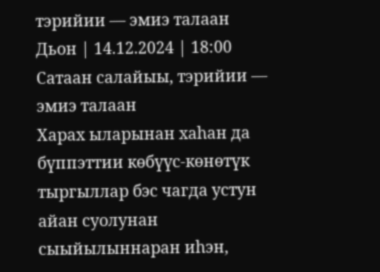тэрийии — эмиэ талаан
Дьон | 14.12.2024 | 18:00
Сатаан салайыы, тэрийии — эмиэ талаан
Харах ыларынан хаһан да бүппэттии көбүүс-көнөтүк тыргыллар бэс чагда устун айан суолунан сыыйылыннаран иһэн,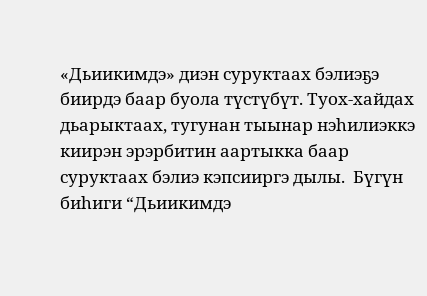«Дьиикимдэ» диэн суруктаах бэлиэҕэ биирдэ баар буола түстүбүт. Туох-хайдах дьарыктаах, тугунан тыынар нэһилиэккэ киирэн эрэрбитин аартыкка баар суруктаах бэлиэ кэпсииргэ дылы.  Бүгүн биһиги “Дьиикимдэ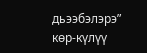дьээбэлэрэ” көр-күлүү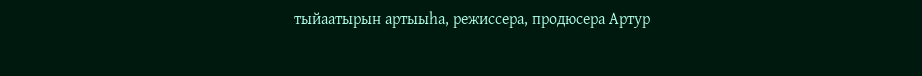тыйаатырын артыыһа, режиссера, продюсера Артур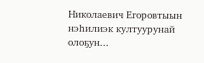Николаевич Егоровтыын нэһилиэк култуурунай олоҕун...